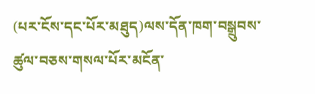(པར་ངོས་དང་པོར་མཐུད)ལས་དོན་ཁག་བསྒྲུབས་ཚུལ་བཅས་གསལ་པོར་མངོན་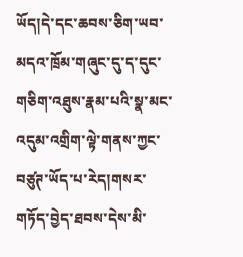ཡོད།དེ་དང་ཆབས་ཅིག་ཡབ་མདའ་ཁྲོམ་གཞུང་དུ་ད་དུང་གཅིག་འཐུས་རྣམ་པའི་སྣ་མང་འདུམ་འགྲིག་ལྟེ་གནས་ཀྱང་བཙུཊ་ཡོད་པ་རེད།གསར་གཏོད་བྱེད་ཐབས་དེས་མི་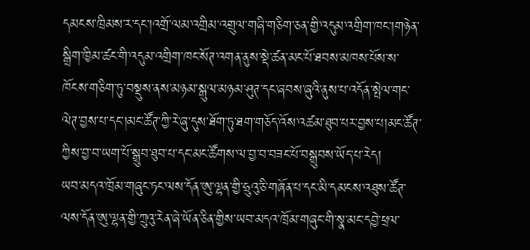དམངས་ཁྲིམས་ར་དང་།འགྲོ་ལམ་འགྲིམ་འགྲུལ་གཞི་གཅིག་ཅན་གྱི་འདུམ་འགྲིག་ཁང་།གཉེན་སྒྲིག་ཁྱིམ་ཚང་གི་འདུམ་འགྲིག་ཁང་སོཊ་འགན་ནུས་སྡེ་ཚན་མང་པོ་ཐབས་མཁས་པོས་ས་ཁོངས་གཅིག་ཏུ་བསྡུས་ནས་མཉམ་སྒུལ་མཉམ་ཤུཊ་དང་ཞབས་ཞུའི་ནུས་པ་འདོན་སྤེལ་གང་ལེཊ་བྱས་པ་དང་།མང་ཚོཊ་ཀྱི་རེ་ཞུ་དུས་ཐོག་ཏུ་ཐག་གཅོད་འོས་འཚམ་ཐུབ་པར་བྱས་པ།མང་ཚོཊ་ཀྱིས་བྱ་བ་ཡག་པོ་སྒྲུབ་ཐུབ་པ་དང་མང་ཚོགས་ལ་བྱ་བ་བཟང་པོ་བསྒྲུབས་ཡོད་པ་རེད།
ཡབ་མདའ་ཁྲོམ་གཞུང་ཏང་ལས་དོན་ཨུ་ལྷན་གྱི་ཧྲུའུ་ཅི་གཞོན་པ་དང་མི་དམངས་འཐུས་ཚོཊ་ལས་དོན་ཨུ་ལྷན་གྱི་ཀྲུའུ་རེན་ཞེ་ཡོན་ཅིན་གྱིས་ཡབ་མདའ་ཁྲོམ་གཞུང་གི་སྣ་མང་དབྱེ་ཕྲལ་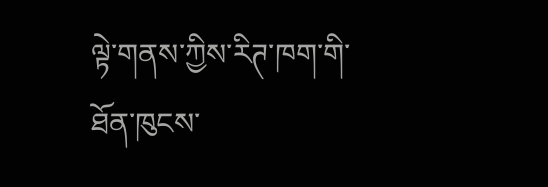ལྟེ་གནས་ཀྱིས་རིཊ་ཁག་གི་ཐོན་ཁུངས་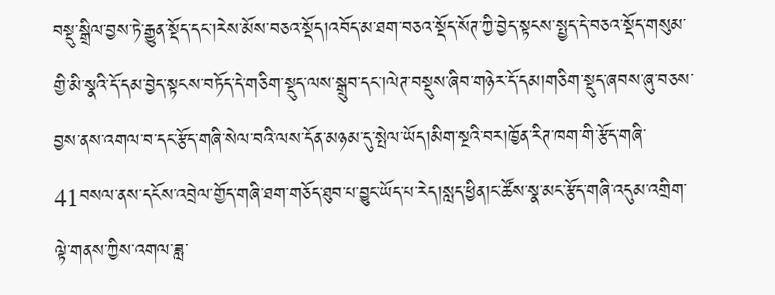བསྡུ་སྒྲིལ་བྱས་ཏེ་རྒྱུན་སྡོད་དང་།རེས་མོས་བཅའ་སྡོད།འབོད་མ་ཐག་བཅའ་སྡོད་སོཊ་ཀྱི་བྱེད་སྟངས་སྤྱད་དེ་བཅའ་སྡོད་གསུམ་གྱི་མི་སྣའི་དོ་དམ་བྱེད་སྟངས་བཏོད་དེ་གཅིག་སྡུད་ལས་སྒྲུབ་དང་།ལེཊ་བསྡུས་ཞིབ་གཉེར་དོ་དམ།གཅིག་སྡུད་ཞབས་ཞུ་བཅས་བྱས་ནས་འགལ་བ་དང་རྩོད་གཞི་སེལ་བའི་ལས་དོན་མཉམ་དུ་སྤེལ་ཡོད།མིག་སྔའི་བར།ཁྱོན་རིཊ་ཁག་གི་རྩོད་གཞི་41བསལ་ནས་དངོས་འབྲེལ་གྱོད་གཞི་ཐག་གཅོད་ཐུབ་པ་བྱུང་ཡོད་པ་རེད།སླད་ཕྱིན།ང་ཚོས་སྣ་མང་རྩོད་གཞི་འདུམ་འགྲིག་ལྟེ་གནས་ཀྱིས་འགལ་ཟླ་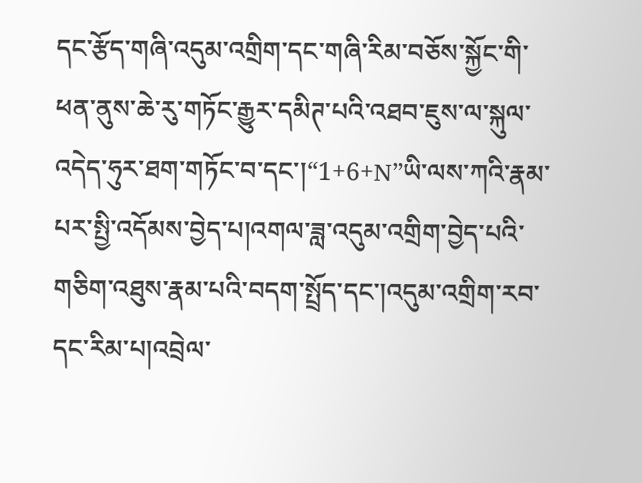དང་རྩོད་གཞི་འདུམ་འགྲིག་དང་གཞི་རིམ་བཅོས་སྐྱོང་གི་ཕན་ནུས་ཆེ་རུ་གཏོང་རྒྱུར་དམིཊ་པའི་འཐབ་ཇུས་ལ་སྐུལ་འདེད་ཧུར་ཐག་གཏོང་བ་དང་།“1+6+N”ཡི་ལས་ཀའི་རྣམ་པར་སྤྱི་འདོམས་བྱེད་པ།འགལ་ཟླ་འདུམ་འགྲིག་བྱེད་པའི་གཅིག་འཐུས་རྣམ་པའི་བདག་སྤྲོད་དང་།འདུམ་འགྲིག་རབ་དང་རིམ་པ།འབྲེལ་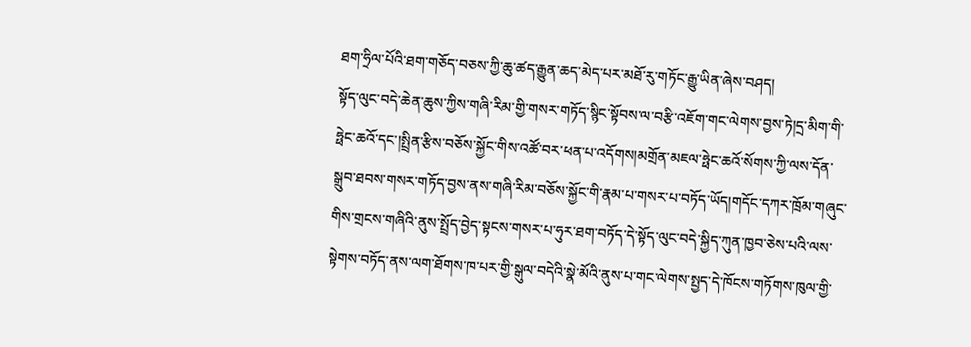ཐག་ཧྲིལ་པོའི་ཐག་གཅོད་བཅས་ཀྱི་ཆུ་ཚད་རྒྱུན་ཆད་མེད་པར་མཐོ་རུ་གཏོང་རྒྱུ་ཡིན་ཞེས་བཤད།
སྟོད་ལུང་བདེ་ཆེན་ཆུས་ཀྱིས་གཞི་རིམ་གྱི་གསར་གཏོད་སྙིང་སྟོབས་ལ་བརྩི་འཇོག་གང་ལེགས་བྱས་ཏེ།དྲ་མིག་གི་ཧྥེང་ཆའོ་དང་།སྤྲིན་རྩིས་བཅོས་སྐྱོང་གིས་འཚོ་བར་ཕན་པ་འདོགས།མགྲོན་མཇལ་ཧྥེང་ཆའོ་སོགས་ཀྱི་ལས་དོན་སྒྲུབ་ཐབས་གསར་གཏོད་བྱས་ནས་གཞི་རིམ་བཅོས་སྐྱོང་གི་རྣམ་པ་གསར་པ་བཏོད་ཡོད།གདོང་དཀར་ཁྲོམ་གཞུང་གིས་གྲངས་གཞིའི་ནུས་སྤྲོད་བྱེད་སྟངས་གསར་པ་ཧུར་ཐག་བཏོད་དེ་སྟོད་ལུང་བདེ་སྐྱིད་ཀུན་ཁྱབ་ཅེས་པའི་ལས་སྟེགས་བཏོད་ནས་ལག་ཐོགས་ཁ་པར་གྱི་སྒུལ་བདེའི་སྣེ་མོའི་ནུས་པ་གང་ལེགས་སྤྱད་དེ་ཁོངས་གཏོགས་ཁུལ་གྱི་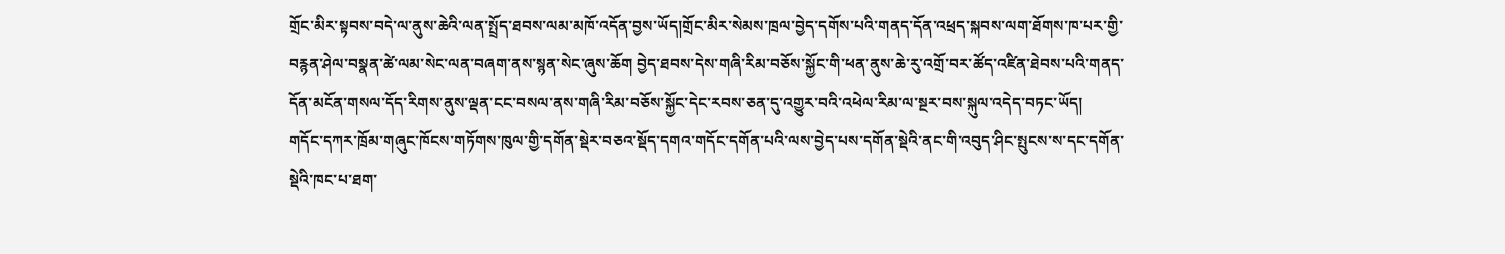གྲོང་མིར་སྟབས་བདེ་ལ་ནུས་ཆེའི་ལན་སྤྲོད་ཐབས་ལམ་མཁོ་འདོན་བྱས་ཡོད།གྲོང་མིར་སེམས་ཁྲལ་བྱེད་དགོས་པའི་གནད་དོན་འཕྲད་སྐབས་ལག་ཐོགས་ཁ་པར་གྱི་བརྙན་ཤེལ་བསྣན་ཚེ་ལམ་སེང་ལན་བཞག་ནས་སྙན་སེང་ཞུས་ཆོག བྱེད་ཐབས་དེས་གཞི་རིམ་བཅོས་སྐྱོང་གི་ཕན་ནུས་ཆེ་རུ་འགྲོ་བར་ཚོད་འཛིན་ཐེབས་པའི་གནད་དོན་མངོན་གསལ་དོད་རིགས་ནུས་ལྡན་ངང་བསལ་ནས་གཞི་རིམ་བཅོས་སྐྱོང་དེང་རབས་ཅན་དུ་འགྱུར་བའི་འཕེལ་རིམ་ལ་སྔར་བས་སྐུལ་འདེད་བཏང་ཡོད།
གདོང་དཀར་ཁྲོམ་གཞུང་ཁོངས་གཏོགས་ཁུལ་གྱི་དགོན་སྡེར་བཅའ་སྡོད་དགའ་གདོང་དགོན་པའི་ལས་བྱེད་པས་དགོན་སྡེའི་ནང་གི་འབུད་ཤིང་སྤུངས་ས་དང་དགོན་སྡེའི་ཁང་པ་ཐག་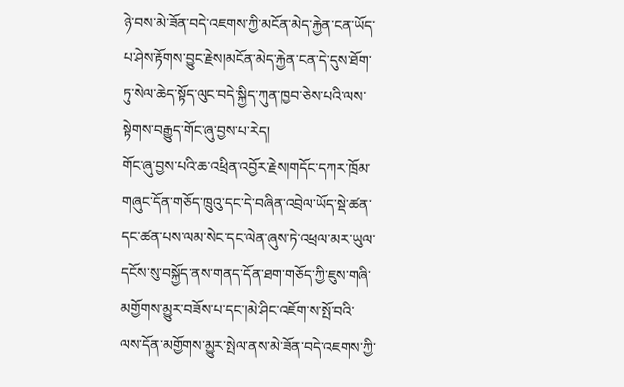ཉེ་བས་མེ་ཟོན་བདེ་འཇགས་ཀྱི་མངོན་མེད་རྐྱེན་ངན་ཡོད་པ་ཤེས་རྟོགས་བྱུང་རྗེས།མངོན་མེད་རྐྱེན་ངན་དེ་དུས་ཐོག་ཏུ་སེལ་ཆེད་སྟོད་ལུང་བདེ་སྐྱིད་ཀུན་ཁྱབ་ཅེས་པའི་ལས་སྟེགས་བརྒྱུད་གོང་ཞུ་བྱས་པ་རེད།
གོང་ཞུ་བྱས་པའི་ཆ་འཕྲིན་འབྱོར་རྗེས།གདོང་དཀར་ཁྲོམ་གཞུང་དོན་གཅོད་ཁྲུའུ་དང་དེ་བཞིན་འབྲེལ་ཡོད་སྡེ་ཚན་དང་ཚན་པས་ལམ་སེང་དང་ལེན་ཞུས་ཏེ་འཕྲལ་མར་ཡུལ་དངོས་སུ་བསྐྱོད་ནས་གནད་དོན་ཐག་གཅོད་ཀྱི་ཇུས་གཞི་མགྱོགས་མྱུར་བཟོས་པ་དང་།མེ་ཤིང་འཇོག་ས་སྤོ་བའི་ལས་དོན་མགྱོགས་མྱུར་སྤེལ་ནས་མེ་ཟོན་བདེ་འཇགས་ཀྱི་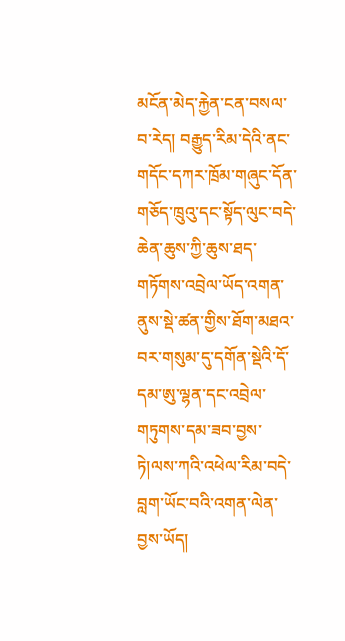མངོན་མེད་རྐྱེན་ངན་བསལ་བ་རེད། བརྒྱུད་རིམ་དེའི་ནང་གདོང་དཀར་ཁྲོམ་གཞུང་དོན་གཅོད་ཁྲུའུ་དང་སྟོད་ལུང་བདེ་ཆེན་ཆུས་ཀྱི་ཆུས་ཐད་གཏོགས་འབྲེལ་ཡོད་འགན་ནུས་སྡེ་ཚན་གྱིས་ཐོག་མཐའ་བར་གསུམ་དུ་དགོན་སྡེའི་དོ་དམ་ཨུ་ལྷན་དང་འབྲེལ་གཏུགས་དམ་ཟབ་བྱས་ཏེ།ལས་ཀའི་འཕེལ་རིམ་བདེ་བླག་ཡོང་བའི་འགན་ལེན་བྱས་ཡོད།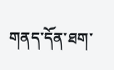གནད་དོན་ཐག་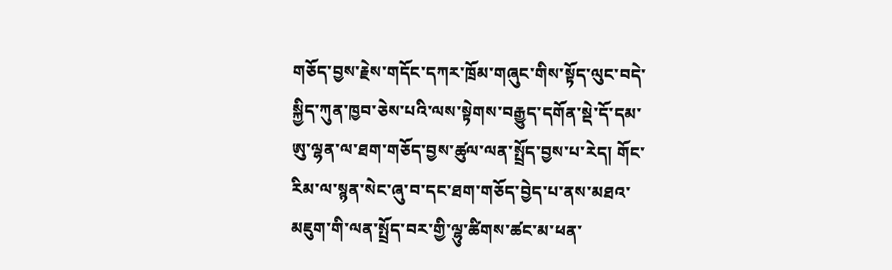གཅོད་བྱས་རྗེས་གདོང་དཀར་ཁྲོམ་གཞུང་གིས་སྟོད་ལུང་བདེ་སྐྱིད་ཀུན་ཁྱབ་ཅེས་པའི་ལས་སྟེགས་བརྒྱུད་དགོན་སྡེ་དོ་དམ་ཨུ་ལྷན་ལ་ཐག་གཅོད་བྱས་ཚུལ་ལན་སྤྲོད་བྱས་པ་རེད། གོང་རིམ་ལ་སྙན་སེང་ཞུ་བ་དང་ཐག་གཅོད་བྱེད་པ་ནས་མཐའ་མཇུག་གི་ལན་སྤྲོད་བར་གྱི་ལྷུ་ཚིགས་ཚང་མ་ཕན་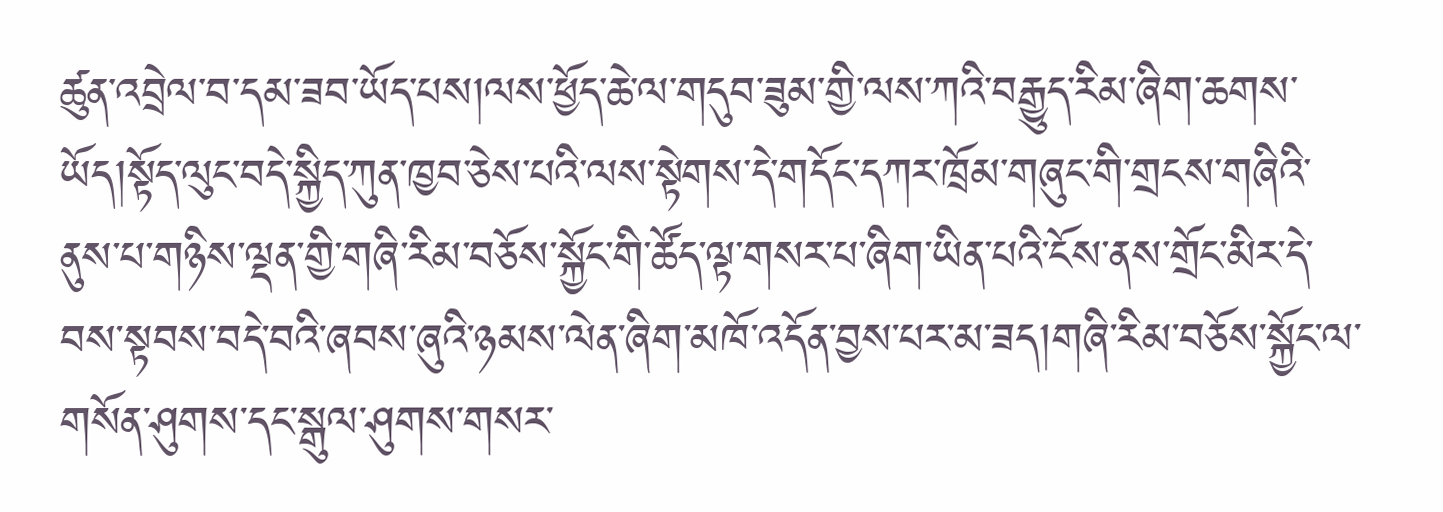ཚུན་འབྲེལ་བ་དམ་ཟབ་ཡོད་པས།ལས་ཕྱོད་ཆེ་ལ་གདུབ་ཟུམ་གྱི་ལས་ཀའི་བརྒྱུད་རིམ་ཞིག་ཆགས་ཡོད།སྟོད་ལུང་བདེ་སྐྱིད་ཀུན་ཁྱབ་ཅེས་པའི་ལས་སྟེགས་དེ་གདོང་དཀར་ཁྲོམ་གཞུང་གི་གྲངས་གཞིའི་ནུས་པ་གཉིས་ལྡན་གྱི་གཞི་རིམ་བཅོས་སྐྱོང་གི་ཚོད་ལྟ་གསར་པ་ཞིག་ཡིན་པའི་ངོས་ནས་གྲོང་མིར་དེ་བས་སྟབས་བདེ་བའི་ཞབས་ཞུའི་ཉམས་ལེན་ཞིག་མཁོ་འདོན་བྱས་པར་མ་ཟད།གཞི་རིམ་བཅོས་སྐྱོང་ལ་གསོན་ཤུགས་དང་སྒུལ་ཤུགས་གསར་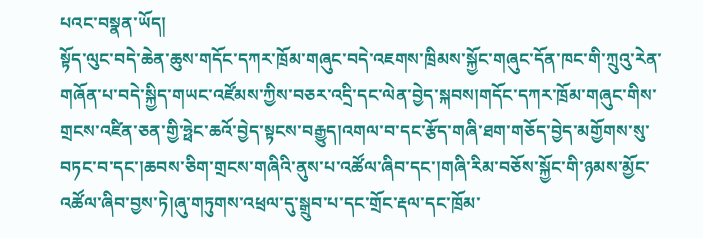པའང་བསྣན་ཡོད།
སྟོད་ལུང་བདེ་ཆེན་ཆུས་གདོང་དཀར་ཁྲོམ་གཞུང་བདེ་འཇགས་ཁྲིམས་སྐྱོང་གཞུང་དོན་ཁང་གི་ཀྲུའུ་རེན་གཞོན་པ་བདེ་སྐྱིད་གཡང་འཛོམས་ཀྱིས་བཅར་འདྲི་དང་ལེན་བྱེད་སྐབས།གདོང་དཀར་ཁྲོམ་གཞུང་གིས་གྲངས་འཛིན་ཅན་གྱི་ཧྥེང་ཆའོ་བྱེད་སྟངས་བརྒྱུད།འགལ་བ་དང་རྩོད་གཞི་ཐག་གཅོད་བྱེད་མགྱོགས་སུ་བཏང་བ་དང་།ཆབས་ཅིག་གྲངས་གཞིའི་ནུས་པ་འཚོལ་ཞིབ་དང་།གཞི་རིམ་བཅོས་སྐྱོང་གི་ཉམས་མྱོང་འཚོལ་ཞིབ་བྱས་ཏེ།ཞུ་གཏུགས་འཕྲལ་དུ་སྒྲུབ་པ་དང་གྲོང་རྡལ་དང་ཁྲོམ་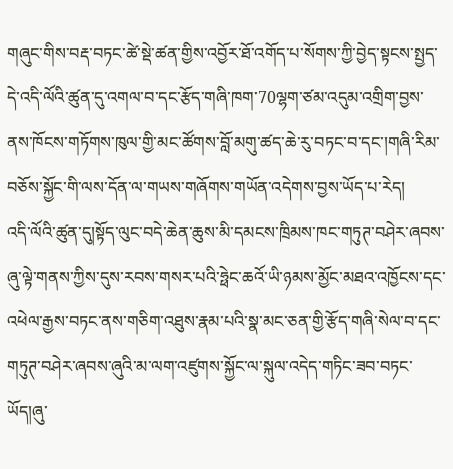གཞུང་གིས་བརྡ་བཏང་ཚེ་སྡེ་ཚན་གྱིས་འབྱོར་ཐོ་འགོད་པ་སོགས་ཀྱི་བྱེད་སྟངས་སྤྱད་དེ་འདི་ལོའི་ཚུན་དུ་འགལ་བ་དང་རྩོད་གཞི་ཁག་70ལྷག་ཙམ་འདུམ་འགྲིག་བྱས་ནས་ཁོངས་གཏོགས་ཁུལ་གྱི་མང་ཚོགས་བློ་མགུ་ཚད་ཆེ་རུ་བཏང་བ་དང་།གཞི་རིམ་བཅོས་སྐྱོང་གི་ལས་དོན་ལ་གཡས་གཞོགས་གཡོན་འདེགས་བྱས་ཡོད་པ་རེད།
འདི་ལོའི་ཚུན་དུ།སྟོད་ལུང་བདེ་ཆེན་ཆུས་མི་དམངས་ཁྲིམས་ཁང་གཏུཊ་བཤེར་ཞབས་ཞུ་ལྟེ་གནས་ཀྱིས་དུས་རབས་གསར་པའི་ཧྥེང་ཆའོ་ཡི་ཉམས་མྱོང་མཐའ་འཁྱོངས་དང་འཕེལ་རྒྱས་བཏང་ནས་གཅིག་འཐུས་རྣམ་པའི་སྣ་མང་ཅན་གྱི་རྩོད་གཞི་སེལ་བ་དང་གཏུཊ་བཤེར་ཞབས་ཞུའི་མ་ལག་འཛུགས་སྐྱོང་ལ་སྐུལ་འདེད་གཏིང་ཟབ་བཏང་ཡོད།ཞུ་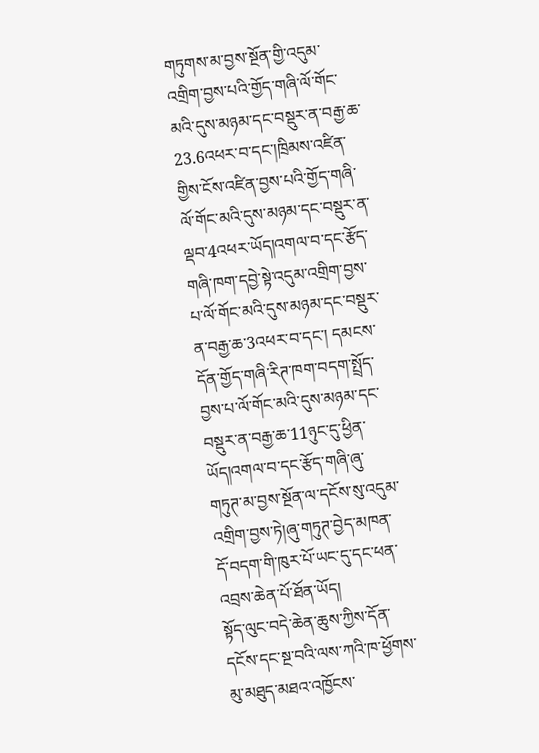གཏུགས་མ་བྱས་སྔོན་གྱི་འདུམ་འགྲིག་བྱས་པའི་གྱོད་གཞི་ལོ་གོང་མའི་དུས་མཉམ་དང་བསྡུར་ན་བརྒྱ་ཆ་23.6འཕར་བ་དང་།ཁྲིམས་འཛིན་གྱིས་ངོས་འཛིན་བྱས་པའི་གྱོད་གཞི་ལོ་གོང་མའི་དུས་མཉམ་དང་བསྡུར་ན་ལྡབ་4འཕར་ཡོད།འགལ་བ་དང་རྩོད་གཞི་ཁག་དབྱེ་སྟེ་འདུམ་འགྲིག་བྱས་པ་ལོ་གོང་མའི་དུས་མཉམ་དང་བསྡུར་ན་བརྒྱ་ཆ་3འཕར་བ་དང་། དམངས་དོན་གྱོད་གཞི་རིཊ་ཁག་བདག་སྤྲོད་བྱས་པ་ལོ་གོང་མའི་དུས་མཉམ་དང་བསྡུར་ན་བརྒྱ་ཆ་11ཉུང་དུ་ཕྱིན་ཡོད།འགལ་བ་དང་རྩོད་གཞི་ཞུ་གཏུཊ་མ་བྱས་སྔོན་ལ་དངོས་སུ་འདུམ་འགྲིག་བྱས་ཏེ།ཞུ་གཏུཊ་བྱེད་མཁན་དོ་བདག་གི་ཁུར་པོ་ཡང་དུ་དང་ཕན་འབྲས་ཆེན་པོ་ཐོན་ཡོད།
སྟོད་ལུང་བདེ་ཆེན་ཆུས་ཀྱིས་དོན་དངོས་དང་སྔ་བའི་ལས་ཀའི་ཁ་ཕྱོགས་མུ་མཐུད་མཐའ་འཁྱོངས་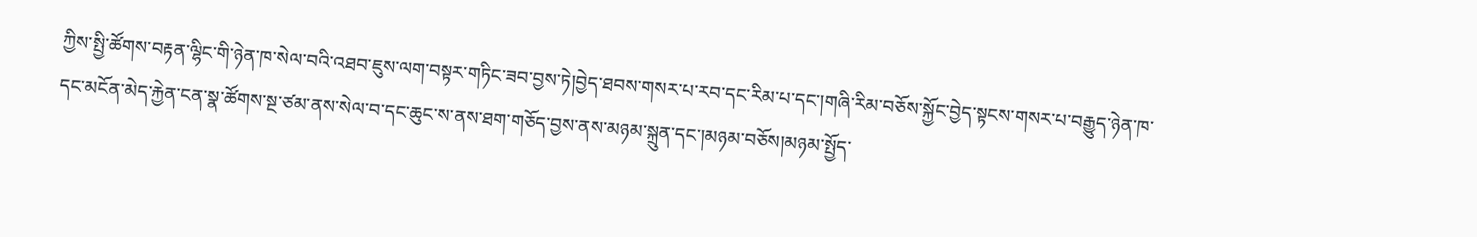ཀྱིས་སྤྱི་ཚོགས་བརྟན་ལྷིང་གི་ཉེན་ཁ་སེལ་བའི་འཐབ་ཇུས་ལག་བསྟར་གཏིང་ཟབ་བྱས་ཏེ།བྱེད་ཐབས་གསར་པ་རབ་དང་རིམ་པ་དང་།གཞི་རིམ་བཅོས་སྐྱོང་བྱེད་སྟངས་གསར་པ་བརྒྱུད་ཉེན་ཁ་དང་མངོན་མེད་རྐྱེན་ངན་སྣ་ཚོགས་སྔ་ཙམ་ནས་སེལ་བ་དང་ཆུང་ས་ནས་ཐག་གཅོད་བྱས་ནས་མཉམ་སྐྲུན་དང་།མཉམ་བཅོས།མཉམ་སྤྱོད་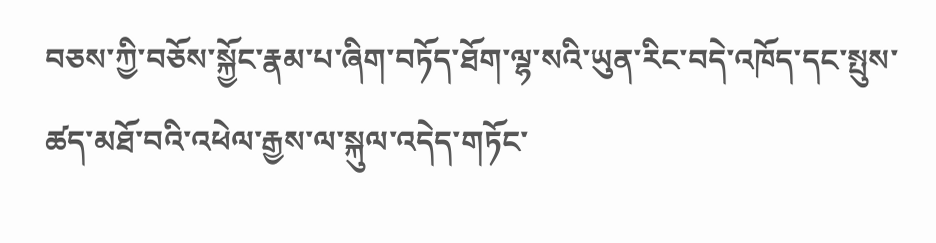བཅས་ཀྱི་བཅོས་སྐྱོང་རྣམ་པ་ཞིག་བཏོད་ཐོག་ལྷ་སའི་ཡུན་རིང་བདེ་འཁོད་དང་སྤུས་ཚད་མཐོ་བའི་འཕེལ་རྒྱས་ལ་སྐུལ་འདེད་གཏོང་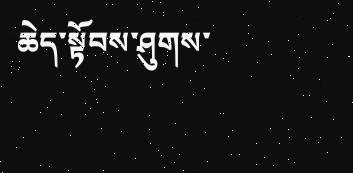ཆེད་སྟོབས་ཤུགས་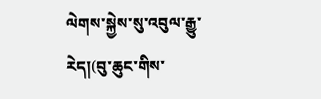ལེགས་སྐྱེས་སུ་འབུལ་རྒྱུ་རེད།(བུ་ཆུང་གིས་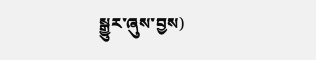སྒྱུར་ཞུས་བྱས)